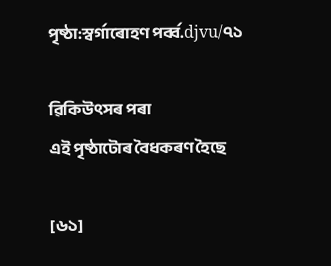পৃষ্ঠা:স্বৰ্গাৰোহণ পৰ্ব্ব.djvu/৭১

ৱিকিউৎসৰ পৰা
এই পৃষ্ঠাটোৰ বৈধকৰণ হৈছে

[৬১]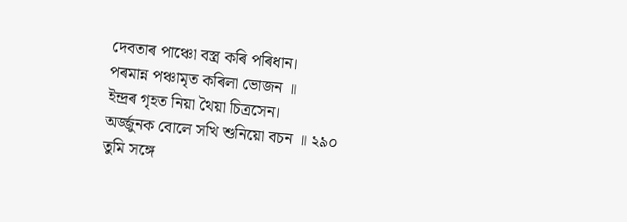দেবতাৰ পাঞ্চো বস্ত্ৰ কৰি পৰিধান।
পৰমান্ন পঞ্চামৃত কৰিলা ভোজন ॥
ইন্দ্ৰৰ গৃহত নিয়া থৈয়া চিত্ৰসেন।
অৰ্জ্জুনক বোলে সখি শুনিয়ো বচন ॥ ২৯০
তুমি সঙ্গে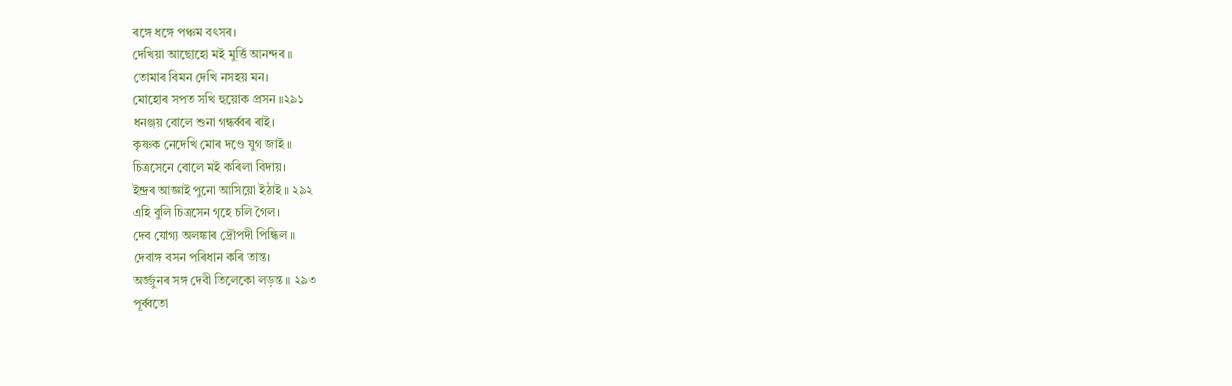ৰঙ্গে ধঙ্গে পঞ্চম বৎসৰ।
দেখিয়া আছোহো মই মুৰ্ত্তি আনন্দৰ ॥
তোমাৰ বিমন দেখি নসহয় মন।
মোহোৰ সপত সখি হুয়োক প্ৰসন ॥২৯১
ধনঞ্জয় বোলে শুনা গন্ধৰ্ব্বৰ ৰাই।
কৃষ্ণক নেদেখি মোৰ দণ্ডে যুগ জাই ॥
চিত্ৰসেনে বোলে মই কৰিলা বিদায়।
ইন্দ্ৰৰ আজ্ঞাই পুনো আসিয়ো ইঠাই ॥ ২৯২
এহি বুলি চিত্ৰসেন গৃহে চলি গৈল।
দেব যোগ্য অলঙ্কাৰ দ্ৰৌপদী পিন্ধিল ॥
দেবাঙ্গ বসন পৰিধান কৰি তান্ত।
অৰ্জ্জুনৰ সঙ্গ দেবী তিলেকো লড়ন্ত ॥ ২৯৩
পূৰ্ব্বতো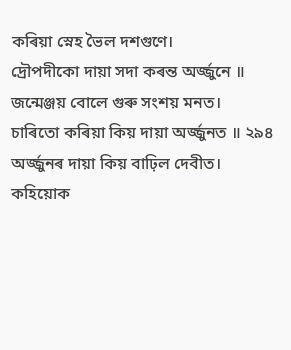কৰিয়া স্নেহ ভৈল দশগুণে।
দ্ৰৌপদীকো দায়া সদা কৰন্ত অৰ্জ্জুনে ॥
জন্মেঞ্জয় বোলে গুৰু সংশয় মনত।
চাৰিতো কৰিয়া কিয় দায়া অৰ্জ্জুনত ॥ ২৯৪
অৰ্জ্জুনৰ দায়া কিয় বাঢ়িল দেবীত।
কহিয়োক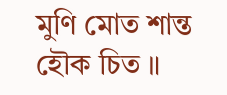মুণি মোত শান্ত হৌক চিত ॥